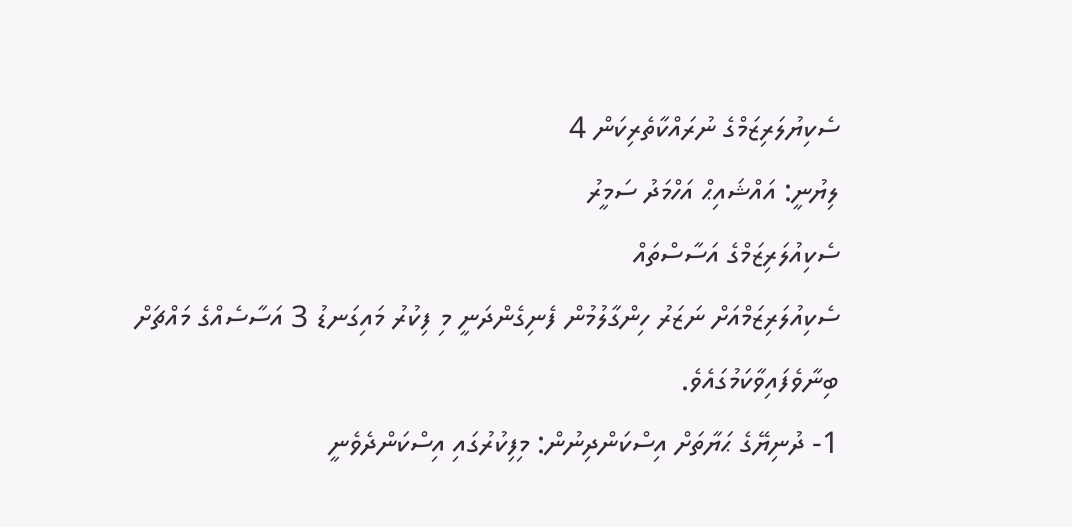ސެކިޔުލަރިޒަމްގެ ނުރައްކާތެރިކަން 4
ލިޔުނީ: އައްޝައިޙް އަހްމަދު ސަމީރު
ސެކިއުލަރިޒަމްގެ އަސާސްތައް
ސެކިއުލަރިޒަމްއަށް ނަޒަރު ހިންގާލުމުން ފެނިގެންދަނީ މި ފިކުރު މައިގަނޑު 3 އަސާސެއްގެ މައްޗަށް ބިނާވެފައިވާކަމުގައެވެ.
1- ދުނިޔޭގެ ޙަޔާތަށް އިސްކަންދިނުން: މިފިކުރުގައި އިސްކަންދެވެނީ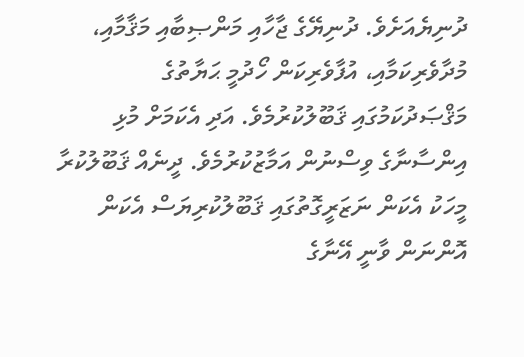ދުނިޔެއަށެވެ. ދުނިޔޭގެ ޖާހާއި މަންޞިބާއި މަޤާމާއި، މުދާވެރިކަމާއި، އުފާވެރިކަން ހޯދުމީ ޙަޔާތުގެ މަޤްޞަދުކަމުގައި ޤަބޫލުކުރުމެވެ. އަދި އެކަމަށް މުޅި އިންސާނާގެ ވިސްނުން އަމާޒުކުރުމެވެ. ދީނެއް ޤަބޫލުކުރާ މީހަކު އެކަން ނަޒަރީގޮތުގައި ޤަބޫލުކުރިޔަސް އެކަން އޮންނަން ވާނީ އޭނާގެ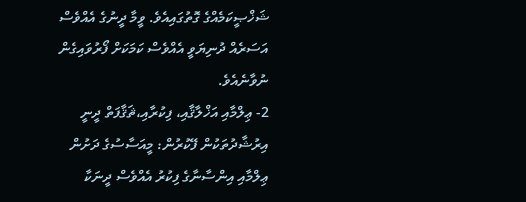ޝަޚްޞީކަމެއްގެ ގޮތުގައިއެވެ. ވީމާ ދީނުގެ އެއްވެސް އަސަރެއް ދުނިޔަވީ އެއްވެސް ކަމަކަށް ފޯރުވައިގެން ނުވާނެއެވެ.
2- ޢިލްމާއި އަޚްލާޤާއި، ފިކުރާއި،ޘަޤާފަތް ދީނީ އިރުޝާދުތަކުން ފޭކުރުން: މީއަސާސުގެ ދަށުން ޢިލްމާއި އިންސާނާގެ ފިކުރު އެއްވެސް ދީނަކާ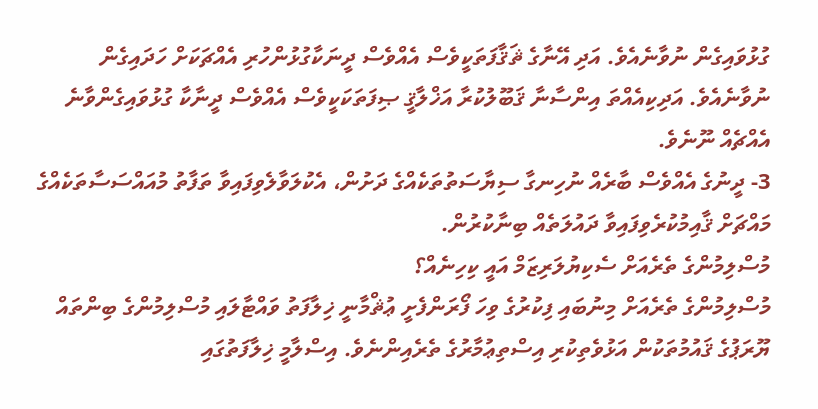ގުޅުވައިގެން ނުވާނެއެވެ. އަދި އޭނާގެ ޘަޤާފަތަކީވެސް އެއްވެސް ދީނަކާގުޅުންހުރި އެއްޗަކަށް ހަދައިގެން ނުވާނެއެވެ. އަދިކިއެއްތަ އިންސާނާ ޤަބޫލުކުރާ އަޚްލާޤީ ޞިފަތަކަކީވެސް އެއްވެސް ދީނާކާ ގުޅުވައިގެންވާނެ އެއްޗެއް ނޫނެވެ.
3- ދީނުގެ އެއްވެސް ބާރެއް ނުހިނގާ ސިޔާސަތުތަކެއްގެ ދަށުން، އެކުލަވާލެވިފައިވާ ތަފާތު މުއައްސަސާތަކެއްގެ މައްޗަށް ޤާއިމުކުރެވިފައިވާ ދައުލަތެއް ބިނާކުރުން.
މުސްލިމުންގެ ތެރެއަށް ސެކިޔުލަރިޒަމް އައީ ކިހިނެއް؟
މުސްލިމުންގެ ތެރެއަށް މިނުބައި ފިކުރުގެ ވިހަ ފޯރަންފެށީ ޢުޘްމާނީ ޚިލާފަތު ވައްޓާލައި މުސްލިމުންގެ ބިންތައް ޔޫރަޕުގެ ޤައުމުތަކުން އަޅުވެތިކުރި އިސްތިޢުމާރުގެ ތެރެއިންނެވެ. އިސްލާމީ ޚިލާފަތުގައި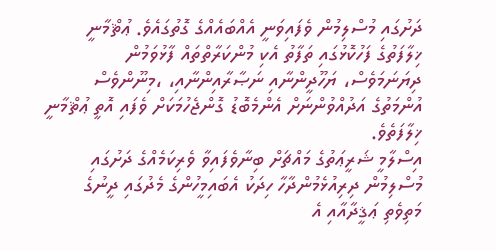ދަށުގައި މުސްލިމުން ވެފައިވަނީ އެއްބައެއްގެ ގޮތުގައެވެ. ޢުޘްމާނީ ޚިލާފަތުގެ ފަހުކޮޅުގައި ތަފާތު އެކި މުންކަރާތްތައް ފާޅުވަމުން ދިޔަނަމަވެސް، ޔަހޫދީންނާއި ނަޞާރާއިންނާއި، ،މިނޫންވެސް އުންމަތުގެ އަދުއްވުންނަށް އެންމެބޮޑު ގޮންޖެހުމަކަށް ވެފައި އޮތީ ޢުޘްމާނީ ޚިލާފަތެވެ.
އިސްލާމީ ޝަރީޢަތުގެ މައްޗަށް ބިނާވެފައިވާ ވެރިކަމެއްގެ ދަށުގައި މުސްލިމުން ދިރިއުޅެމުންދާހާ ހިދަކު އެބައިމީހުންގެ މެދުގައި ދީނުގެ މަތިވެތި ޢަޤީދާއާއި އެ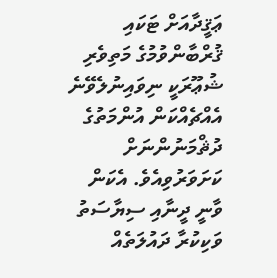ޢަޤީދާއަށް ޓަކައި ޤުރްބާންވުމުގެ މަތިވެރި ޝުޢޫރަކީ ނިވައިނުލެވޭނެ އެއްޗެއްކަން އުންމަތުގެ ދުޘްމަނުންނަށް ކަށަވަރުވިއެވެ. އެކަން ވާނީ ދީނާއި ސިޔާސަތު ވަކިކުރާ ދައުލަތެއް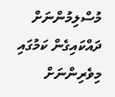މުސްލިމުންނަށް ދައްކައިގެން ކަމުގައި މިވެރިންނަށް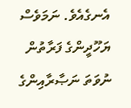އެނގެއެވެ. ނަމަވެސް ޔަހޫދީންގެ ފަރާތުން ނުވަތަ ނަޞާރާއިންގެ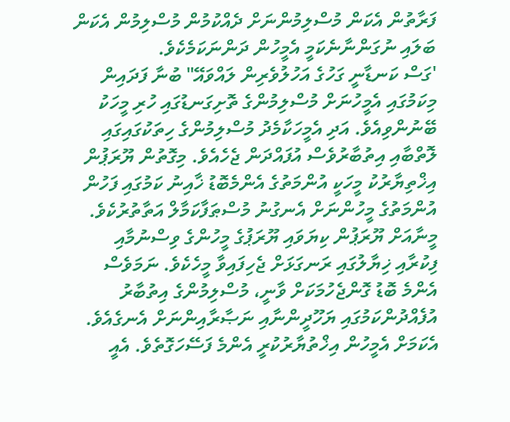ފަރާތުން އެކަން މުސްލިމުންނަށް ދެއްކުމުން މުސްލިމުން އެކަން ބަލައި ނުގަންނާނެކަމީ އެމީހުން ދަންނަކަމެކެވެ.
'ގަސް ކަނޑާނީ ގަހުގެ އަހުލުވެރިން ލައްވައޭ" ބުނާ ފަދައިން މިކަމުގައި އެމީހުނަށް މުސްލިމުންގެ ތޮށިގަނޑުގައި ހުރި މީހަކު ބޭނުންވިއެވެ. އަދި އެމީހަކާމެދު މުސްލިމުންގެ ހިތަކުގައިގައި ލޮތްބާއި އިތުބާރުވެސް އުފައްދަން ޖެހެއެވެ. މިގޮތުން ޔޫރަޕުން އިޚްތިޔާރުކު މީހަކީ އުންމަތުގެ އެންމެބޮޑު ޚާއިނު ކަމުގައި ފަހުން އުންމަތުގެ މީހުންނަށް އެނގުނު މުސްޠަފާކަމާލް އަތާތުރުކެވެ.
މީނާއަށް ޔޫރަޕުން ކިޔަވައި ޔޫރަޕުގެ މީހުންގެ ވިސްނުމާއި ފިކުރާއި ޚިޔާލުގައި ރަނގަޅަށް ޖެހިފައިވާ މީހެކެވެ. ނަމަވެސް އެންމެ ބޮޑު ގޮންޖެހުމަކަށް ވާނީ، މުސްލިމުންގެ އިތުބާރު އުފެއްދުންކަމުގައި ޔަހޫދީންނާއި ނަޞާރާއިންނަށް އެނގެއެވެ. އެކަމަށް އެމީހުން އިޚްތުޔާރުކުރީ އެންމެ ފަސޭހަގޮތެވެ. އެއީ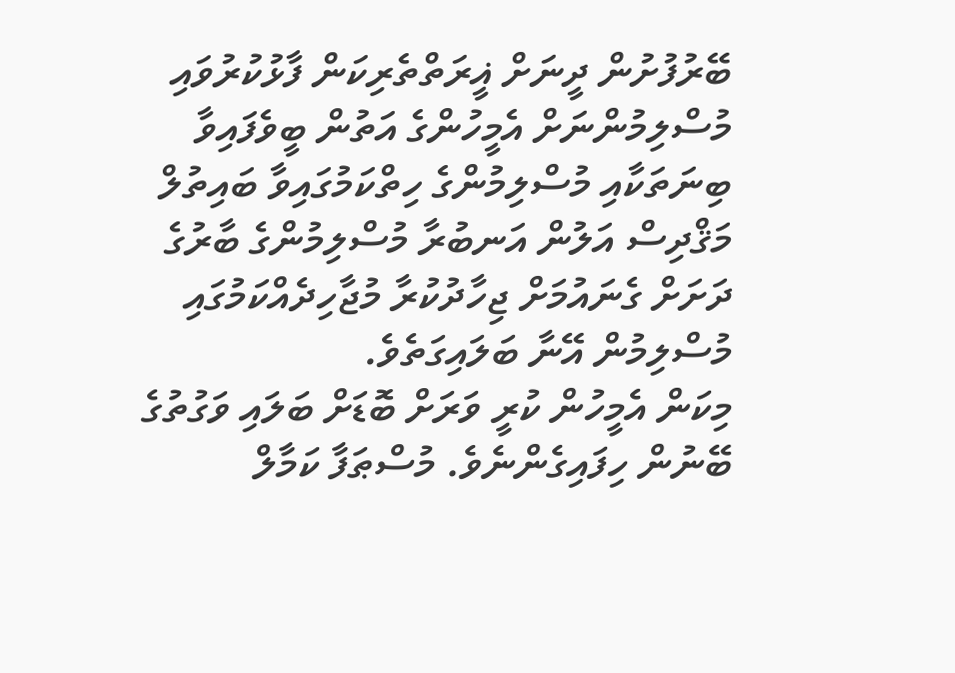ބޭރުފުށުން ދީނަށް ޣީރަތްތެރިކަން ފާޅުކުރުވައި މުސްލިމުންނަށް އެމީހުންގެ އަތުން ބީވެފައިވާ ބިނަތަކާއި މުސްލިމުންގެ ހިތްކަމުގައިވާ ބައިތުލް މަޤްދިސް އަލުން އަނބުރާ މުސްލިމުންގެ ބާރުގެ ދަށަށް ގެނައުމަށް ޖިހާދުކުރާ މުޖާހިދެއްކަމުގައި މުސްލިމުން އޭނާ ބަލައިގަތެވެ.
މިކަން އެމީހުން ކުރީ ވަރަށް ބޮޑަށް ބަލައި ވަގުތުގެ ބޭނުން ހިފައިގެންނެވެ. މުސްޠަފާ ކަމާލް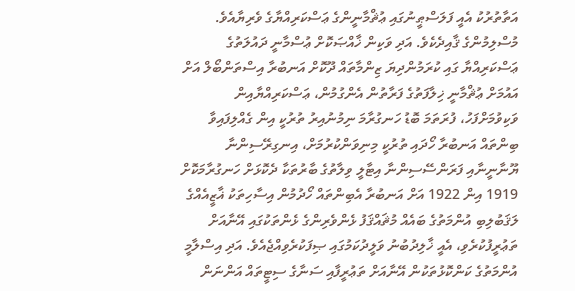އަތާތުރުކު އެއީ ފަލަސްޠީނުގައި ޢުޘްމާނީންގެ ޢަސްކަރިއްޔާގެ ވެރިޔާއެވެ. މުސްލިމުންގެ ޤާއިދެކެވެ. އަދި ވަކިން ޚާއްޞަކޮށް ޢުސްމާނީ ދައުލަތުގެ ޢަސްކަރިއްޔާ ގައި ކުރަމުންދިޔަ ޒިންމާތައް ދޫކޮށް އަނބުރާ އިސްތަންބޯލް އަށް އައުމަށް ޢުޘްމާނީ ޚިލާފަތުގެ ފަރާތުން އެންގުމުން، ޢަސްކަރިއްޔާއިން ވަކިވުމަށްފަހު، ފުރަތަމަ ބޮޑު ހަނގުރާމަ ނިމުނުއިރު ތުރުކީ އިން ގެއްލިފައިވާ ބިންތައް އަނބުރާ ހޯދައި ތުރުކީ މިނިވަންކުރުމަށް، އިނގިރޭސިންނާ ޔޫނާނީނާއި ފަރަންސޭސިންނާ އިޓާލީ ވިލާތުގެ ބާރުތަކާ ދެކޮޅަށް ހަނގުރާމަކޮށް 1919 އިން 1922 އަށް އަނބުރާ އެބިންތައް ހޯދުމުން އިސާހިތަކު ޣާޒީއެއްގެ ލަޤަބުލިބި އުންމަތުގެ ބައެއް މުޘައްޤަފު ޅެންވެރިންގެ ޅެންތަކުގައި އޭނާއަށް ތަޢުރީފުކުރެވި، އެއީ ޚާލިދުބުނު ވަލީދުކަމުގައި ޞިފަކުރެވިއްޖެއެވެ. އަދި އިސްލާމީ އުންމަތުގެ ކަންކޮޅުތަކުން އޭނާއަށް ތަޢުރީފާއި ސަނާގެ ސިޓީތައް އަންނަން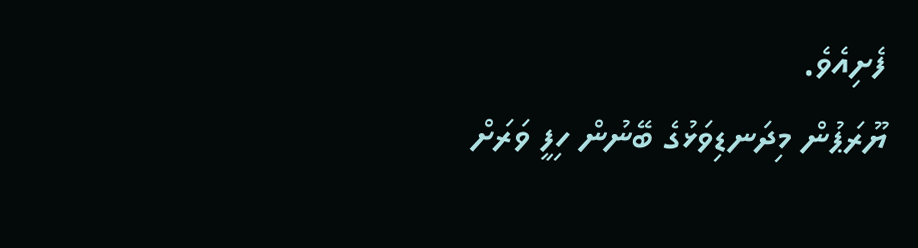ފެށިއެވެ.
ޔޫރަޕުން މިދަނޑިވަޅުގެ ބޭނުން ހިފީ ވަރަށް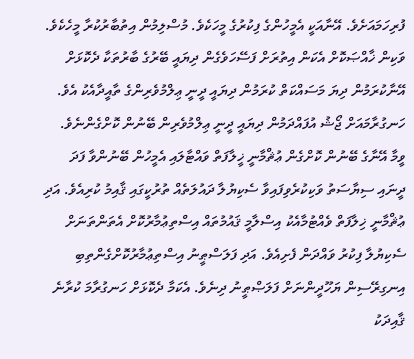ފުރިހަމައަށެވެ. އޭނާއަކީ އެމީހުންގެ ފިކުރުގެ މީހަކެވެ. މުސްލިމުން އިތުބާރުކުރާ މީހެކެވެ. ވަކިން ޚާއްޞަކޮށް އެކަން އިތުރަށް ފަސޭހަވެގެން ދިޔައީ ބޭރުގެ ބާރުތަކާ ދެކޮޅަށް އޭނާކުރަމުން ދިޔަ މަސައްކަތް ކުރަމުން ދިޔައީ ދީނީ ޢިލްމުވެރިންގެ ތާއީދާއެކު އެވެ. ހަނގުރާމައަށް ޖޯޝު އުފައްދަމުން ދިޔައީ ދީނީ ޢިލްމުވެރިން ބޭނުން ކޮށްގެންނެވެ.
ވީމާ އޭނާގެ ބޭނުން ކޮށްގެން ޢުޘްމާނީ ޚީލާފަތް ވައްޓާލައި އެމީހުން ބޭނުންވާ ފަދަ ދީނައި ސިޔާސަތު ވަކިކުރެވިފައިވާ ސެކިޔުލާ ދައުލަތެއް ތުރުކީގައި ޤާއިމު ކުރިއެވެ. އަދި ޢުޘްމާނީ ޚިލާފަތް ވެއްޓުމާއެކު އިސްލާމީ ޤައުމުތައް އިސްތިޢުމާރުކޮށް އެތަންތަނަށް ސެކިޔުލާ ފިކުރު ވައްދަން ފެށިއެވެ. އަދި ފަލަސްޠީނު އިސްތިޢުމާރުކޮށްގެންތިބި އިނގިރޭސިން ޔަހޫދީންނަށް ފަލަޞްޠީނު ދިނެވެ. އެކަމާ ދެކޮޅަށް ހަނގުރާމަ ކުރާނެ ޤާއިދަކު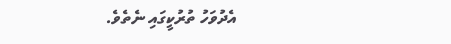އެދުވަހު ތުރުކީގައި ނެތެވެ.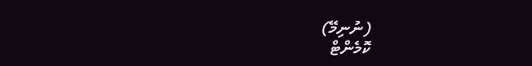(ނުނިމޭ)
ކޮމެންޓް